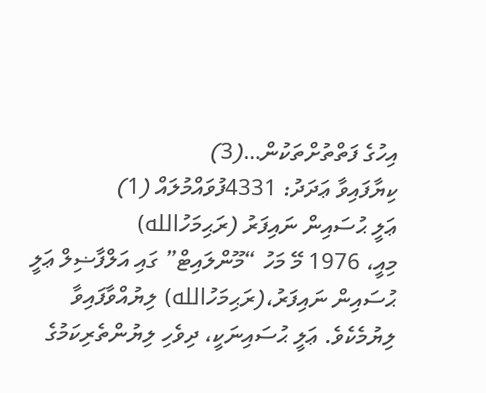އިހުގެ ފަތްތުށްތަކުން…(3)
ކިޔާފައިވާ ޢަދަދު: 4331ފުވައްމުލައް (1)
ޢަލީ ޙުސައިން ނައިފަރު (ރަޙިމަހުالله)
މިއީ، 1976 މޭ މަހު “މޫންލައިޓް” ގައި އަލްފާޟިލް ޢަލީ ޙުސައިން ނައިފަރު،(ރަޙިމަހުالله) ލިޔުއްވާފައިވާ ލިޔުމެކެވެ. ޢަލީ ޙުސައިނަކީ، ދިވެހި ލިޔުންތެރިކަމުގެ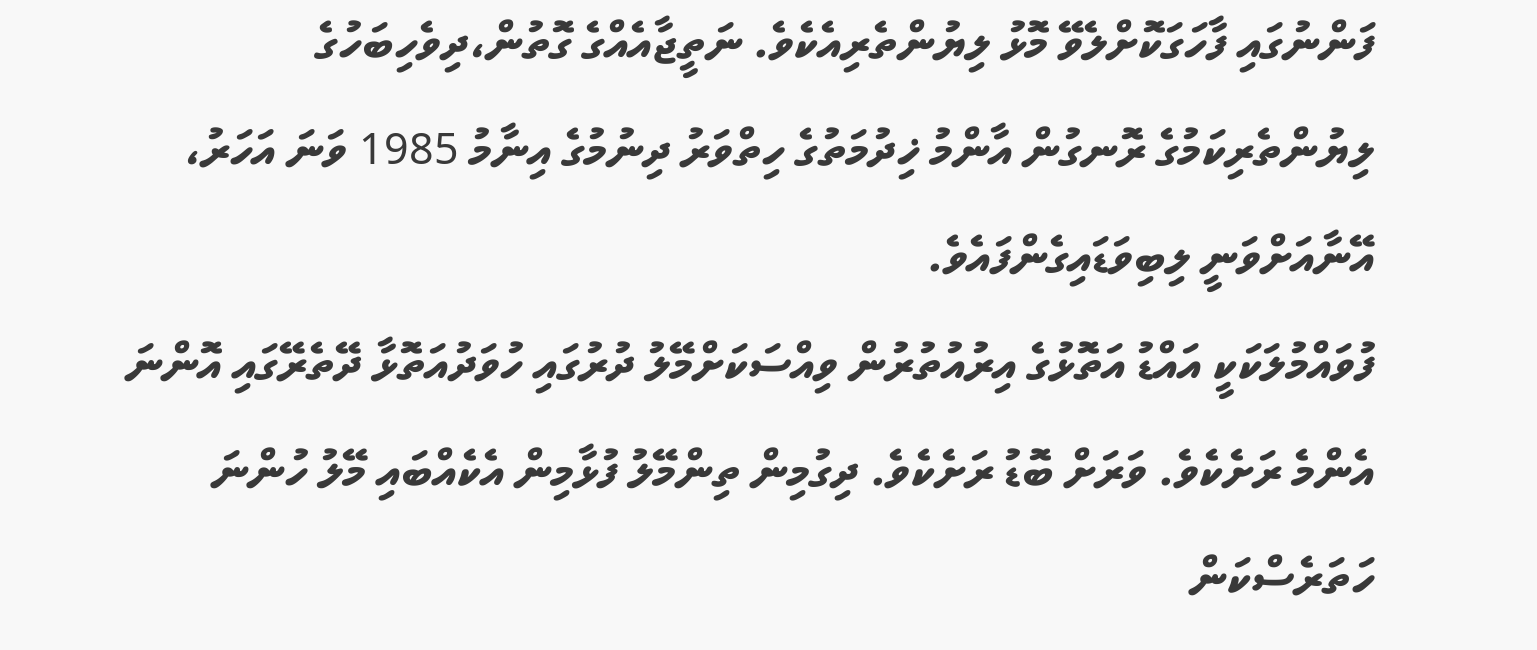ފަންނުގައި ފާހަގަކޮށްލެވޭ މޮޅު ލިޔުންތެރިއެކެވެ. ނަތީޖާއެއްގެ ގޮތުން،ދިވެހިބަހުގެ ލިޔުންތެރިކަމުގެ ރޮނގުން އާންމު ޚިދުމަތުގެ ހިތްވަރު ދިނުމުގެ އިނާމު 1985 ވަނަ އަހަރު، އޭނާއަށްވަނީ ލިބިވަޑައިގެންފައެވެ.
ފުވައްމުލަކަކީ އައްޑު އަތޮޅުގެ އިރުއުތުރުން ވިއްސަކަށްމޭލު ދުރުގައި ހުވަދުއަތޮޅާ ދޭތެރޭގައި އޮންނަ އެންމެ ރަށެކެވެ. ވަރަށް ބޮޑު ރަށެކެވެ. ދިގުމިން ތިންމޭލު ފުޅާމިން އެކެއްބައި މޭލު ހުންނަ ހަތަރެސްކަން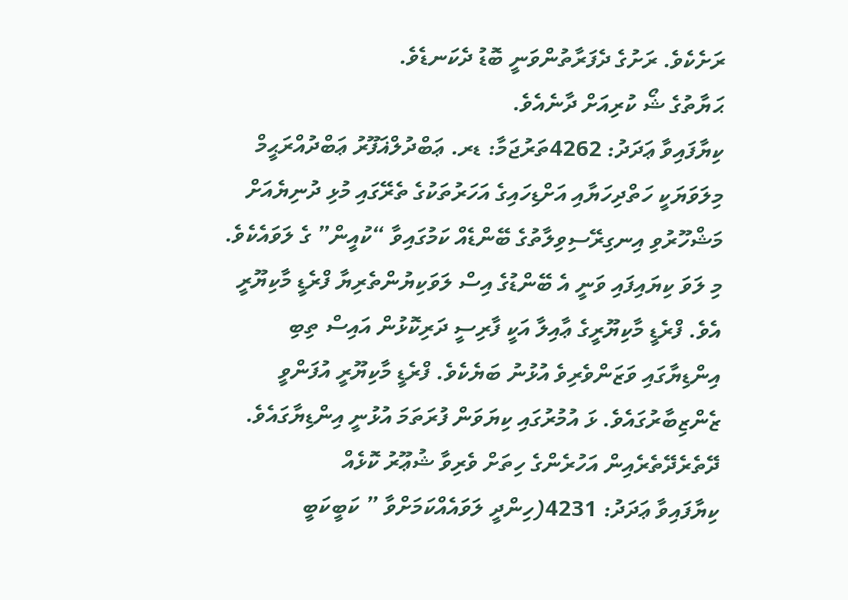ރަށެކެވެ. ރަށުގެ ދެފަރާތުންވަނީ ބޮޑު ދެކަނޑެވެ.
ޙަޔާތުގެ ޝޯ ކުރިއަށް ދާނެއެވެ.
ކިޔާފައިވާ ޢަދަދު: 4262ތަރުޖަމާ: ޑރ. ޢަބްދުލްޣަފޫރު ޢަބްދުއްރަޙީމް
މިލަވަޔަކީ ހަތްދިހަޔާއި އަށްޑިހައިގެ އަހަރުތަކުގެ ތެރޭގައި މުޅި ދުނިޔެއަށް މަޝްހޫރުވި އިނގިރޭސިވިލާތުގެ ބޭންޑެއް ކަމުގައިވާ “ކުއީން” ގެ ލަވައެކެވެ. މި ލަވަ ކިޔައިފައި ވަނީ އެ ބޭންޑުގެ އިސް ލަވަކިޔުންތެރިޔާ ފްރެޑީ މާކިޔޫރީ އެވެ. ފްރެޑީ މާކިޔޫރީގެ ޢާއިލާ އަކީ ފާރިސީ ދަރިކޮޅުން އައިސް ތިބި އިންޑިޔާގައި ވަޒަންވެރިވެ އުޅުނު ބަޔެކެވެ. ފްރެޑީ މާކިޔޫރީ އުފަންވީ ޒެންޒިބާރުގައެވެ. ޅަ އުމުރުގައި ކިޔަވަން ފުރަތަމަ އުޅުނީ އިންޑިޔާގައެވެ.
ދޭތެރެދޭތެރެއިން އަހުރެންގެ ހިތަށް ވެރިވާ ޝުޢޫރު ކޮޅެއް
ކިޔާފައިވާ ޢަދަދު: 4231(ހިންދީ ލަވައެއްކަމަށްވާ ” ކަބީކަބީ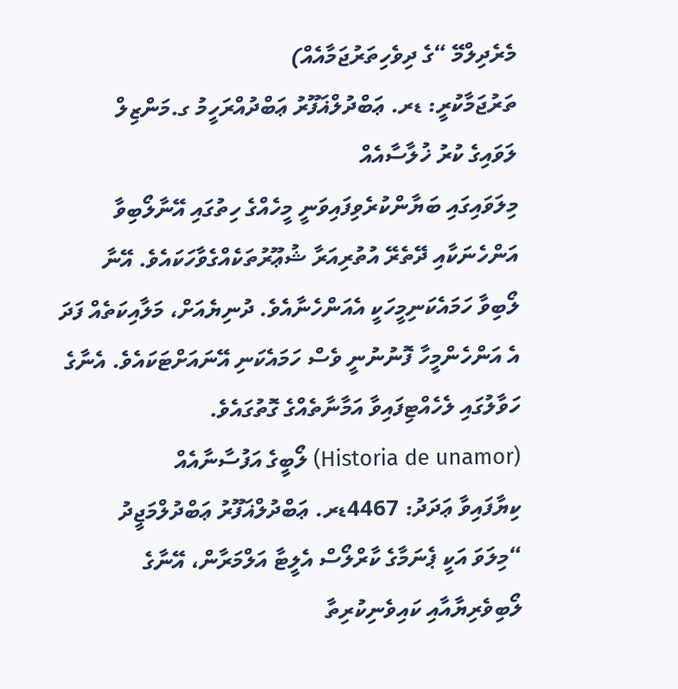މެރެދިލްމޭ “ގެ ދިވެހިތަރުޖަމާއެއް)
ތަރުޖަމާކުރީ: ޑރ. ޢަބްދުލްޣަފޫރު ޢަބްދުއްރަހީމު ގ.މަންޒިލް
ލަވައިގެ ކުރު ޚުލާސާއެއް
މިލަވައިގައި ބަޔާންކުރެވިފައިވަނީ މީހެއްގެ ހިތުގައި އޭނާލޯބިވާ އަންހެނަކާއި ދޭތެރޭ އުތުރިއަރާ ޝުޢޫރުތަކެއްގެވާހަކައެވެ. އޭނާ ލޯބިވާ ހަމައެކަނިމީހަކީ އެއަންހެނާއެވެ. ދުނިޔެއަށް، މަލާއިކަތެއް ފަދަ އެ އަންހެންމީހާ ފޮނުނުނީ ވެސް ހަމައެކަނި އޭނައަށްޓަކައެވެ. އެނާގެ ހަވާލުގައި ލެހެއްޓިފައިވާ އަމާނާތެއްގެ ގޮތުގައެވެ.
(Historia de unamor) ލޯބީގެ އަފުސާނާއެއް
ކިޔާފައިވާ ޢަދަދު: 4467ޑރ. ޢަބްދުލްޣަފޫރު ޢަބްދުލްމަޖީދު
“މިލަވަ އަކީ ޕެނަމާގެ ކާރްލޯސް އެލީޓާ އަލްމަރާން، އޭނާގެ ލޯބިވެރިޔާއާއި ކައިވެނިކުރިތާ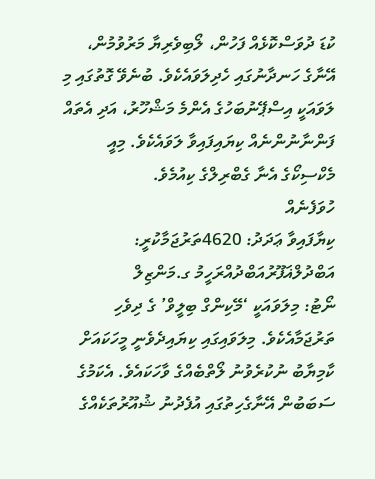ކުޑަ ދުވަސްކޮޅެއް ފަހުން، ލޯބިވެރިޔާ މަރުވުމުން، އޭނާގެ ހަނދާނުގައި ހެދިލަވައެކެވެ. ބުނެވޭ ގޮތުގައި މި ލަވައަކީ އިސްޕޭނުބަހުގެ އެންމެ މަޝްހޫރު، އަދި އެތައް ފަންނާނުންނެއް ކިޔައިފައިވާ ލަވައެކެވެ. މިއީ މެކްސިކޯގެ އެނާ ގެބްރިލްގެ ކިއުމެވެ.
ހުވަފެނެއް
ކިޔާފައިވާ ޢަދަދު: 4620ތަރުޖަމާކުރީ: އަބްދުލްޣަފޫރުއަބްދުއްރަހީމު ގ.މަންޒިލް
ނޯޓު: މިލަވައަކީ ‘މޭކިންގް ބިލީވް’ ގެ ދިވެހި ތަރުޖަމާއެކެވެ. މިލަވައިގައި ކިޔައިދެވެނީ މީހަކައަށް ކާމިޔާބު ނުކުރެވުނު ލޯތްބެއްގެ ވާހަކައެވެ. އެކަމުގެ ސަބަބުން އޭނާގެހިތުގައި އުފެދުނު ޝުއޫރުތަކެއްގެ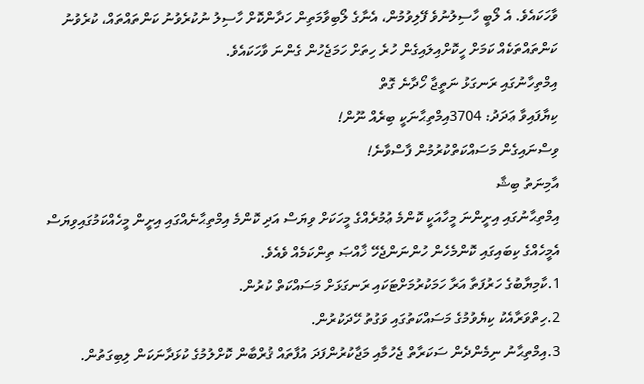ވާހަކައެވެ. އެ ލޯބީ ހާސިލުނުވެ ފޭލިވުމުން، އެނާގެ ލޯބިވާމަތިން ހަދާންކޮށް ހާސިލު ނުކުރެވުނު ކަންތައްތައް، ކުރެވުނު ކަންތައްތަކެއް ކަމަށް ހީކޮށްއިލައިގެން ހުރެ ހިތަށް ހަމަޖެހުން ގެންނަ ވާހަކައެވެ.
އިމްތިހާނުގައި ރަނގަޅު ނަތީޖާ ހޯދާނެ ގޮތް
ކިޔާފައިވާ ޢަދަދު: 3704އިމްތިޙާނަކީ ބިރެއް ނޫން!
ވިސްނައިގެން މަސައްކަތްކުރުމުން ފާސްވާނެ!
އާމިނަތު ބިޝާ
އިމްތިޙާނުގައި އިށީންނަ މީހާއަކީ ކޮންމެ ޢުމުރެއްގެ މީހަކަށް ވިޔަސް އަދި ކޮންމެ އިމްތިޙާނެއްގައި އިށީން މީހެއްކަމުގައިވިޔަސް އެމީހެއްގެ ކިބައިގައި ކޮންމެހެން ހުންނަންޖެހޭ ޚާއްޞަ ތިންކަމެއް ވެއެވެ.
1.ކާމިޔާބުގެ ހަރުފަތާ އަރާ ހަމަކުރުމަށްޓަކައި ރަނގަޅަށް މަސައްކަތް ކުރުން.
2.ހިތްވަރާއެކު ކިޔެވުމުގެ މަސައްކަތުގައި ވަގުތު ހޭދަކުރުން.
3.އިމްތިޙާނު ނިމެންދެން ސަކަރާތް ޖެހުމާއި މަޖާކުރުންފަދަ އުފާތައް ޤުރްބާން ކޮށްލުމުގެ ކުޅަދާނަކަން ލިބިގަތުން.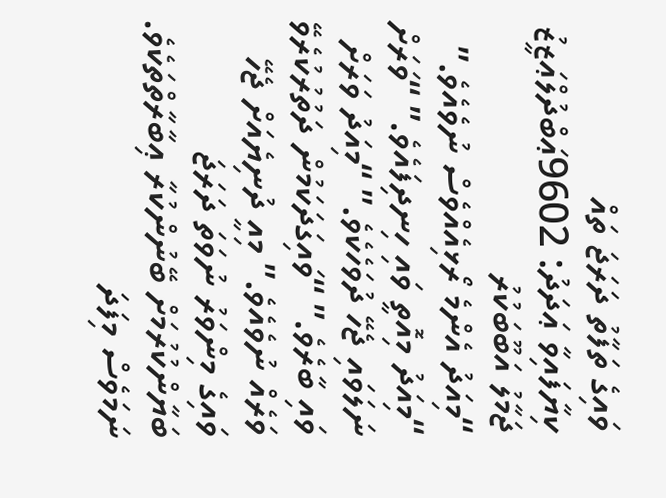ވައިގެ ތަފާތު ދަރަޖަ ތައް
ކިޔާފައިވާ ޢަދަދު: 9602ޢަބްދުލްޢަޒީޒު ޖަމާލު އަބޫބަކުރު
“މިއަދު އެންމެ ރޯޅިއެއްވެސް ނުވެއެވެ.” “މިއަދު މިއޮތީ ވައި ހިނދިފައެވެ.” “ވަރަށް ނަލަވައި ޖެހޭ ދުވަހެކެވެ.” “މިއަދު ވަރަށް ވައި ބާރެވެ.” “ވައިގަދަކަމުން ދަތުރުކުރެވޭ ވަރެއް ނުވެއެވެ.” މިއީ ދުނިޔެއަށް ޖެހޭ ވައިގެ މިންވަރު ނުވަތަ ދަރަޖަ ބަޔާންކުރުމަށް ބޭނުންކުރާ ޢިބާރާތްތަކެވެ. ނަމަވެސް މިފަދަ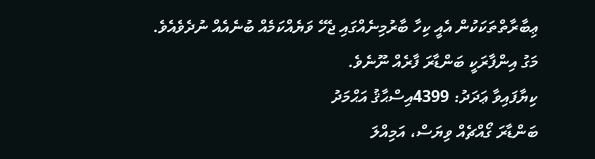ޢިބާރާތްތަކަކުން އެއީ ކިހާ ބާރުމިނެއްގައި ޖެހޭ ވަޔެއްކަމެއް ބުނެއެއް ނުދެވެއެވެ.
މަގު އިންފާރަކީ ބަންޑާރަ ފާރެއް ނޫނެވެ.
ކިޔާފައިވާ ޢަދަދު: 4399އިސްޙާޤު އަޙްމަދު
ބަންޑާރަ ގޯއްޗެއް ވިޔަސް، އަމިއްލަ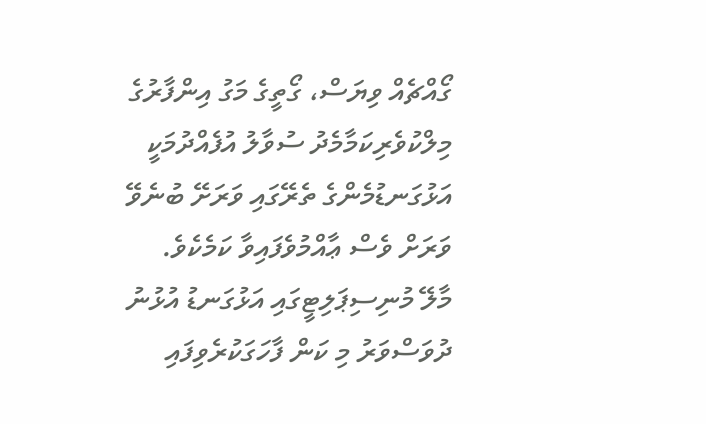ގޯއްޗެއް ވިޔަސް، ގޯތީގެ މަގު އިންފާރުގެ މިލްކުވެރިކަމާމެދު ސުވާލު އުފެއްދުމަކީ އަޅުގަނޑުމެންގެ ތެރޭގައި ވަރަށޭ ބުނެވޭ ވަރަށް ވެސް ޢާއްމުވެފައިވާ ކަމެކެވެ. މާލޭ މުނިސިޕަލިޓީގައި އަޅުގަނޑު އުޅުނު ދުވަސްވަރު މި ކަން ފާހަގަކުރެވިފައި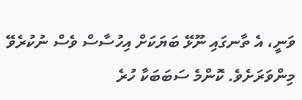ވަނީ، އެ ތާނގައި ނޫޅޭ ބަޔަކަށް އިހުސާސް ވެސް ނުކުރެވޭ މިންވަރަށެވެ. ކޮންމެ ސަބަބަކާ ހުރެ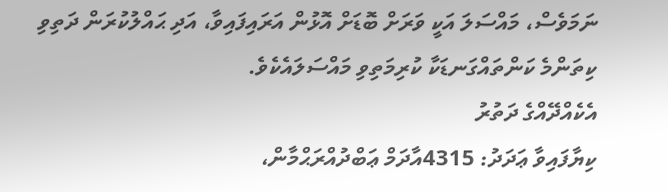ނަމަވެސް، މައްސަލަ އަކީ ވަރަށް ބޮޑަށް އޮޅުން އަރައިފައިވާ، އަދި ޙައްލުކުރަން ދަތިވި ކިތަންމެ ކަންތައްގަނޑަކާ ކުރިމަތިވި މައްސަލައެކެވެ.
އެކެއްދޭއްގެ ދަތުރު
ކިޔާފައިވާ ޢަދަދު: 4315އާދަމް ޢަބްދުއްރަޙްމާން،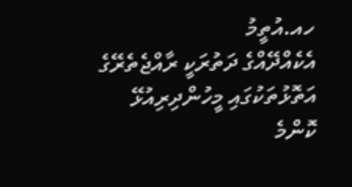ހއ.އުތީމު
އެކެއްދޭއްގެ ދަތުރަކީ ރާއްޖެތެރޭގެ އަތޮޅުތަކުގައި މީހުންދިރިއުޅޭ ކޮންމެ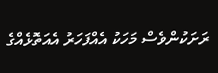ރަށަކުންވެސް މަހަކު އެއްފަހަރު އެއަތޮޅެއްގެ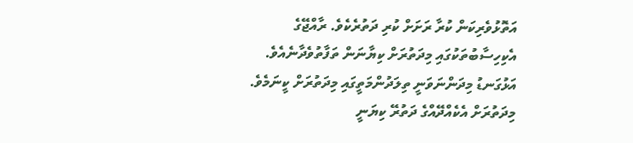އަތޮޅުވެރިކަން ކުރާ ރަށަށް ކުރި ދަތުރެކެވެ. ރާއްޖޭގެ އެކިހިސާބުތަކުގައި މިދަތުރަށް ކިޔާނަން ތަފާތުވެދާނެއެވެ. އަޅުގަނޑު މިދަންނަވަނީ ތިލަދުންމަތީގައި މިދަތުރަށް ކީނަމެވެ. މިދަތުރަށް އެކެއްދޭއްގެ ދަތުރޭ ކިޔަނީ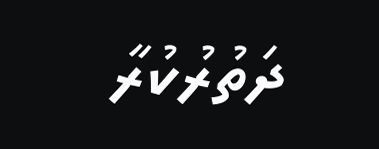ދަތުރުކުރާ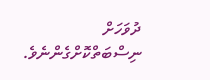ދުވަހަށް ނިސްބަތްކޮށްގެންނެވެ.